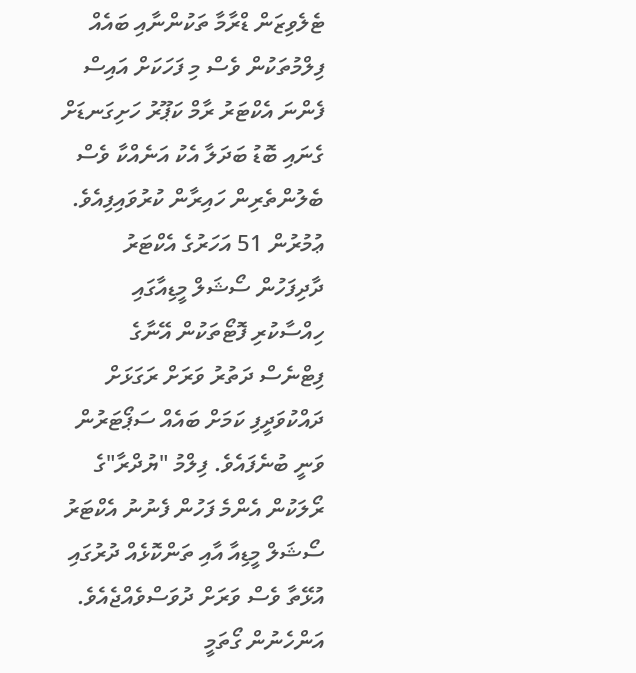ޓެލެވިޒަން ޑްރާމާ ތަކުންނާއި ބައެއް ފިލްމުތަކުން ވެސް މި ފަހަކަށް އައިސް ފެންނަ އެކްޓަރު ރާމް ކަޕޫރު ހަށިގަނޑަށް ގެނައި ބޮޑު ބަދަލާ އެކު އަނެއްކާ ވެސް ބެލުންތެރިން ހައިރާން ކުރުވައިފިއެވެ.
ޢުމުރުން 51 އަހަރުގެ އެކްޓަރު ދާދިފަހުން ސޯޝަލް މީޑިއާގައި ހިއްސާކުރި ފޮޓޯތަކުން އޭނާގެ ފިޓްނެސް ދަތުރު ވަރަށް ރަގަޅަށް ދައްކުވަދީފި ކަމަށް ބައެއް ސަޕޯޓަރުން ވަނީ ބުނެފައެވެ. ފިލްމު "ޔުދްރާ"ގެ ރޯލަކުން އެންމެ ފަހުން ފެނުނު އެކްޓަރު ސޯޝަލް މީޑިއާ އާއި ތަންކޮޅެއް ދުރުގައި އުޅޭތާ ވެސް ވަރަށް ދުވަސްވެއްޖެއެވެ.
އަންހެނުން ގޯތަމީ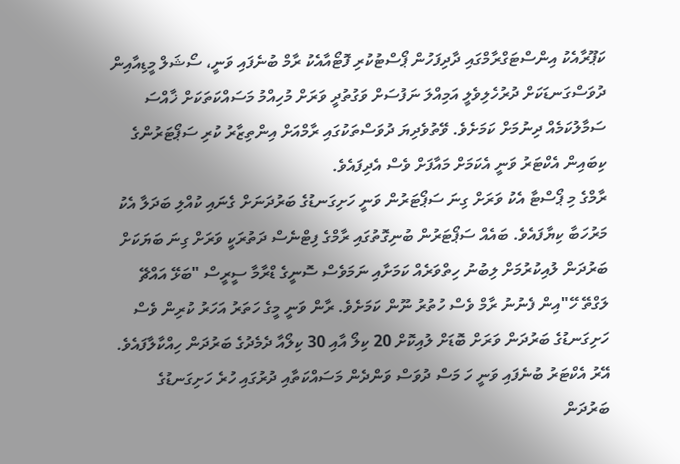ކަޕޫރާއެކު އިންސްޓަގްރާމްގައި ދާދިފަހުން ޕޯސްޓުކުރި ފޮޓޯއާއެކު ރާމް ބުނެފައި ވަނީ، ސޯޝަލް މީޑިއާއިން ދުވަސްގަނޑަކަށް ދުރުހެލިވެލީ އަމިއްލަ ނަފުސަށް ވަގުތުދީ ވަރަށް މުހިއްމު މަސައްކަތަކަށް ޚާއްސަ ސަމާލުކަމެއް ދިނުމަށް ކަމަށެވެ. ވޭތުވެދިޔަ ދުވަސްތަކުގައި ރާމްއަށް އިންތިޒާރު ކުރި ސަޕޯޓަރުންގެ ކިބައިން އެކްޓަރު ވަނީ އެކަމަށް މައާފަށް ވެސް އެދިފައެވެ.
ރާމްގެ މި ޕޯސްޓާ އެކު ވަރަށް ގިނަ ސަޕޯޓަރުން ވަނީ ހަށިގަނޑުގެ ބަރުދަނަށް ގެނައި ކުއްލި ބަދަލާ އެކު މަރުހަބާ ކިޔާފައެވެ. ބައެއް ސަޕޯޓަރުން ބުނިގޮތުގައި ރާމްގެ ފިޓްނެސް ދަތުރަކީ ވަރަށް ގިނަ ބަޔަކަށް ބަރުދަން ލުއިކުރުމަށް ލިބުނު ހިތްވަރެއް ކަމަށާއި ނަމަވެސް ސޮނީގެ ޑްރާމާ ސީރީސް "ބަޅޭ އައްޗޭ ލަގްތޭ ހޭ"އިން ފެނުނު ރާމް ވެސް ހުތުރު ނޫން ކަމަށެވެ. ރާން ވަނީ މީގެ ހަތަރު އަހަރު ކުރިން ވެސް ހަށިގަނޑުގެ ބަރުދަން ވަރަށް ބޮޑަށް ލުއިކޮށް 20 ކިލޯ އާއި 30 ކިލޯއާ ދެމެދުގެ ބަރުދަން ހިއްކާލާފައެވެ.
އޭރު އެކްޓަރު ބުނެފައި ވަނީ ހަ މަސް ދުވަސް ވަންދެން މަސައްކަތާއި ދުރުގައި ހުރެ ހަށިގަނޑުގެ ބަރުދަން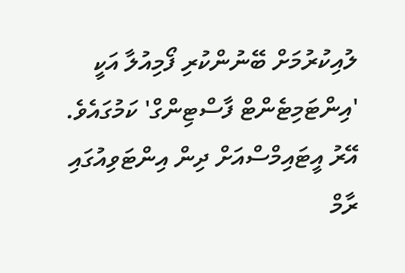ލުއިކުރުމަށް ބޭނުންކުރި ފޯމިއުލާ އަކީ 'އިންޓަމިޓެންޓް ފާސްޓިންގް' ކަމުގައެވެ. އޭރު އީޓައިމްސްއަށް ދިން އިންޓަވިއުގައި ރާމް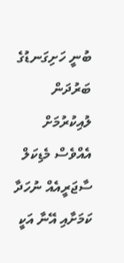ބުނީ ހަށިގަނޑުގެ ބަރުދަން ލުއިކުރުމަށް އެއްވެސް މެޑިކަލް ސާޖަރީއެއް ނުހަދާ ކަމަށާއި އޭނާ އަކީ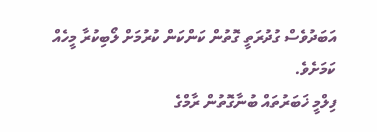އަބަދުވެސް ގުދުރަތީ ގޮތުން ކަންކަން ކުރުމަށް ލޯބިކުރާ މީހެއް ކަމަށެވެ.
ފިލްމީ ޚަބަރުތައް ބުނާގޮތުން ރާމްގެ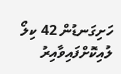ހަށިގަނޑުން 42 ކިލޯ ލުއިކޮށްފައިވާއިރު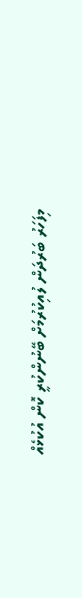މިފަހަރު ބަރުދަން ލުއިކުރުމަށް ބޭނުންކުރީ ކޮން އުކުޅެއް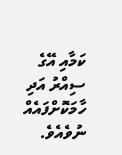ކަމާއި އޭގެ ސިއްރު އަދި ހާމަކޮށްފައެއް ނުވެއެވެ.